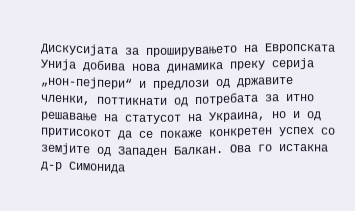Дискусијата за проширувањето на Европската Унија добива нова динамика преку серија „нон-пејпери“ и предлози од државите членки, поттикнати од потребата за итно решавање на статусот на Украина, но и од притисокот да се покаже конкретен успех со земјите од Западен Балкан. Ова го истакна д-р Симонида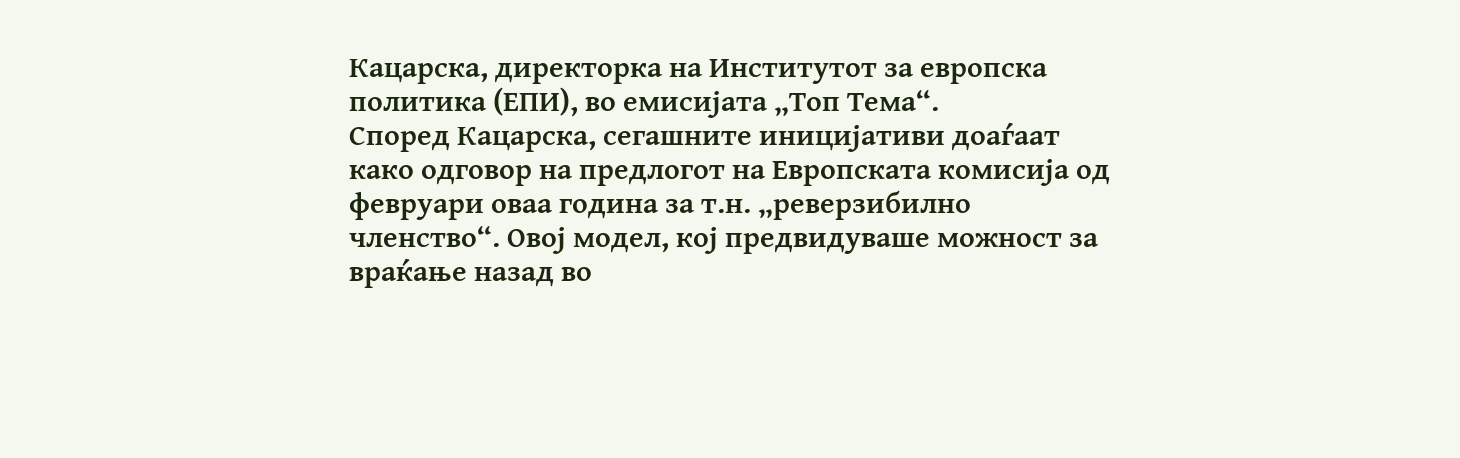Кацарска, директорка на Институтот за европска политика (ЕПИ), во емисијата „Топ Тема“.
Според Кацарска, сегашните иницијативи доаѓаат како одговор на предлогот на Европската комисија од февруари оваа година за т.н. „реверзибилно членство“. Овој модел, кој предвидуваше можност за враќање назад во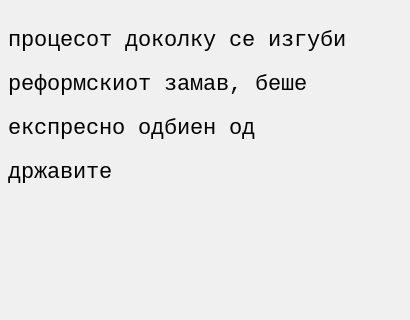процесот доколку се изгуби реформскиот замав, беше експресно одбиен од државите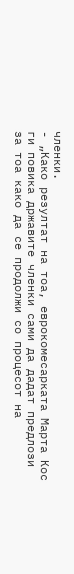членки.
- „Како резултат на тоа, еврокомесарката Марта Кос ги повика државите членки сами да дадат предлози за тоа како да се продолжи со процесот на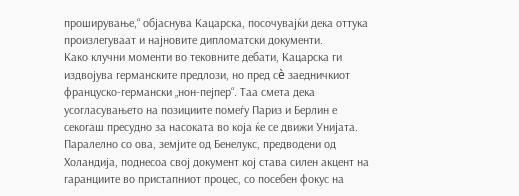проширување,“ објаснува Кацарска, посочувајќи дека оттука произлегуваат и најновите дипломатски документи.
Како клучни моменти во тековните дебати, Кацарска ги издвојува германските предлози, но пред сè заедничкиот француско-германски „нон-пејпер“. Таа смета дека усогласувањето на позициите помеѓу Париз и Берлин е секогаш пресудно за насоката во која ќе се движи Унијата.
Паралелно со ова, земјите од Бенелукс, предводени од Холандија, поднесоа свој документ кој става силен акцент на гаранциите во пристапниот процес, со посебен фокус на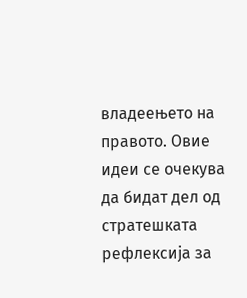владеењето на правото. Овие идеи се очекува да бидат дел од стратешката рефлексија за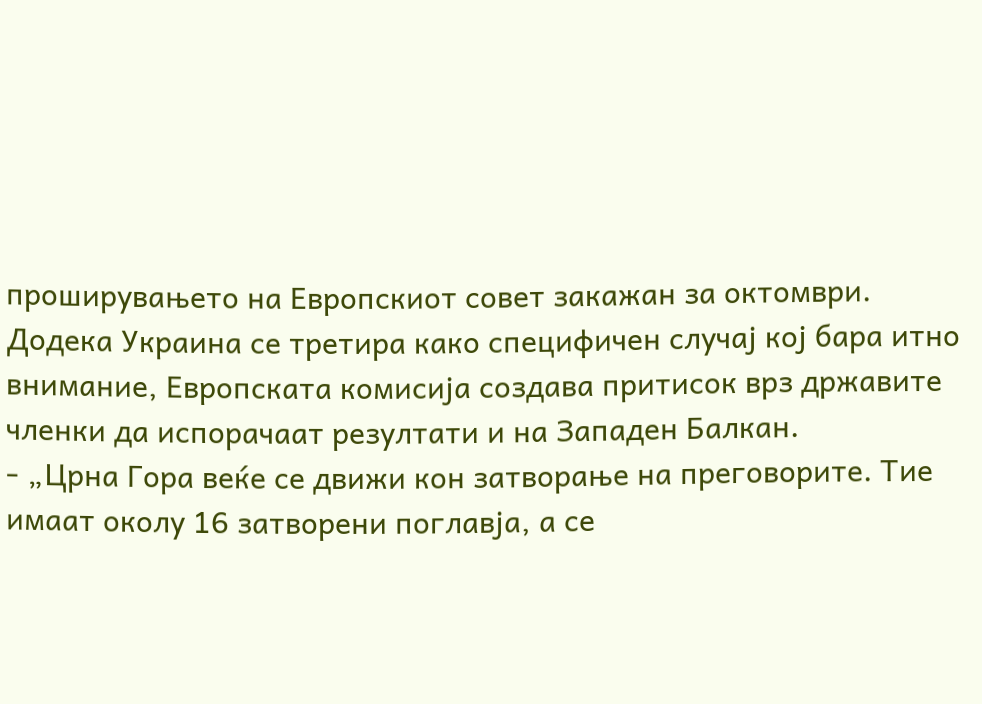проширувањето на Европскиот совет закажан за октомври.
Додека Украина се третира како специфичен случај кој бара итно внимание, Европската комисија создава притисок врз државите членки да испорачаат резултати и на Западен Балкан.
- „Црна Гора веќе се движи кон затворање на преговорите. Тие имаат околу 16 затворени поглавја, а се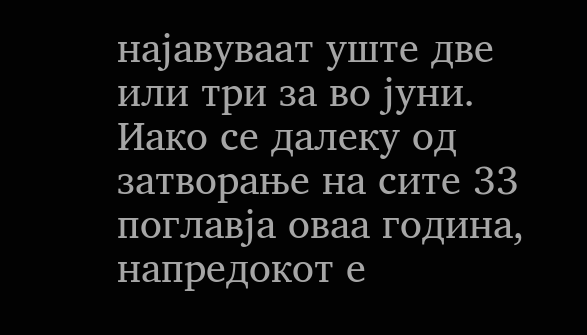најавуваат уште две или три за во јуни. Иако се далеку од затворање на сите 33 поглавја оваа година, напредокот е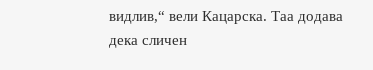видлив,“ вели Кацарска. Таа додава дека сличен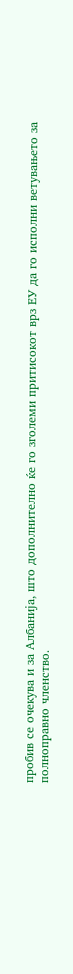пробив се очекува и за Албанија, што дополнително ќе го зголеми притисокот врз ЕУ да го исполни ветувањето за
полноправно членство.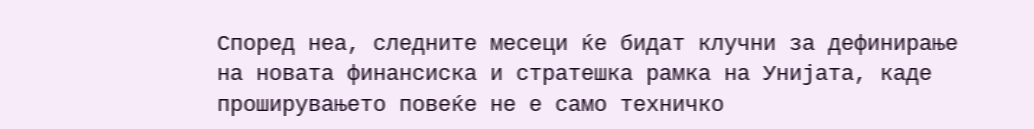Според неа, следните месеци ќе бидат клучни за дефинирање на новата финансиска и стратешка рамка на Унијата, каде проширувањето повеќе не е само техничко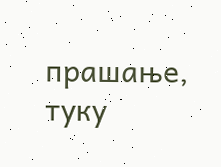прашање, туку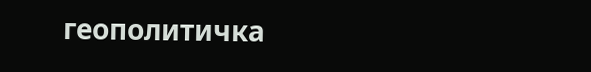геополитичка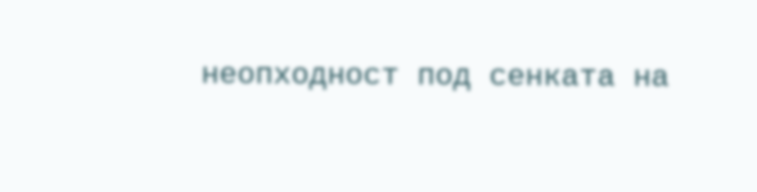неопходност под сенката на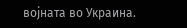војната во Украина.